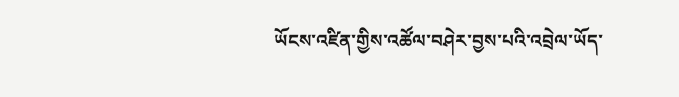ཡོངས་འཛིན་གྱིས་འཚོལ་བཤེར་བྱས་པའི་འབྲེལ་ཡོད་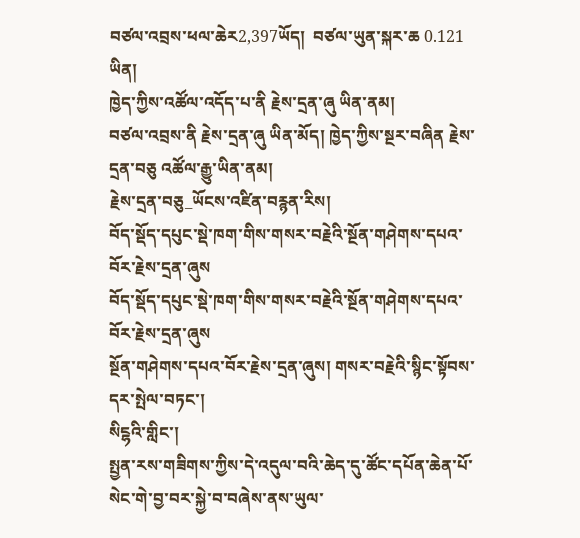བཙལ་འབྲས་ཕལ་ཆེར2,397ཡོད།  བཙལ་ཡུན་སྐར་ཆ 0.121 ཡིན།
ཁྱེད་ཀྱིས་འཚོལ་འདོད་པ་ནི རྗེས་དྲན་ཞུ ཡིན་ནམ།
བཙལ་འབྲས་ནི རྗེས་དྲན་ཞུ ཡིན་མོད། ཁྱེད་ཀྱིས་སྔར་བཞིན རྗེས་དྲན་བཅུ འཚོལ་རྒྱུ་ཡིན་ནམ།
རྗེས་དྲན་བཅུ_ཡོངས་འཛིན་བརྙན་རིས།
བོད་སྡོད་དཔུང་སྡེ་ཁག་གིས་གསར་བརྗེའི་སྔོན་གཤེགས་དཔའ་བོར་རྗེས་དྲན་ཞུས
བོད་སྡོད་དཔུང་སྡེ་ཁག་གིས་གསར་བརྗེའི་སྔོན་གཤེགས་དཔའ་བོར་རྗེས་དྲན་ཞུས
སྔོན་གཤེགས་དཔའ་བོར་རྗེས་དྲན་ཞུས། གསར་བརྗེའི་སྙིང་སྟོབས་དར་སྤེལ་བཏང་།
སིངྷའི་གླིང་།
སྤྱན་རས་གཟིགས་ཀྱིས་དེ་འདུལ་བའི་ཆེད་དུ་ཚོང་དཔོན་ཆེན་པོ་སེང་གེ་བྱ་བར་སྐྱེ་བ་བཞེས་ནས་ཡུལ་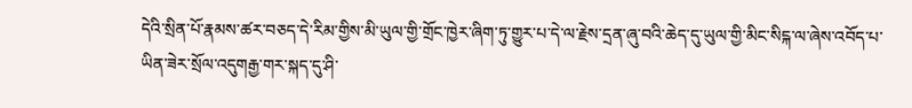དེའི་སྲིན་པོ་རྣམས་ཚར་བཅད་དེ་རིམ་གྱིས་མི་ཡུལ་གྱི་གྲོང་ཁྱེར་ཞིག་ཏུ་གྱུར་པ་དེ་ལ་རྗེས་དྲན་ཞུ་བའི་ཆེད་དུ་ཡུལ་གྱི་མིང་སིངྐ་ལ་ཞེས་འབོད་པ་ཡིན་ཟེར་སྲོལ་འདུགརྒྱ་གར་སྐད་དུ་ཤི་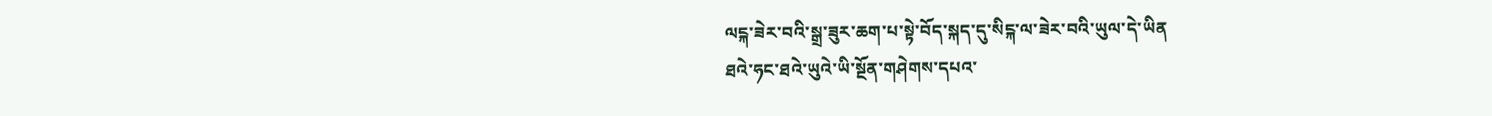ལངྐ་ཟེར་བའི་སྒྲ་ཟུར་ཆག་པ་སྟེ་བོད་སྐད་དུ་སིངྐ་ལ་ཟེར་བའི་ཡུལ་དེ་ཡིན
ཐའེ་ཧང་ཐའེ་ཡུའེ་ཡི་སྔོན་གཤེགས་དཔའ་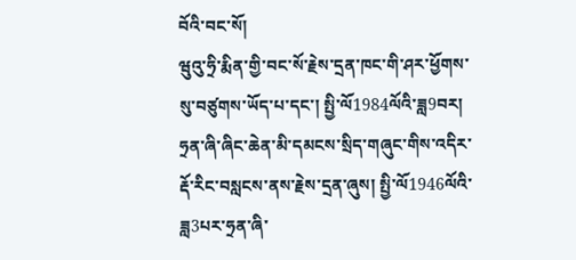བོའི་བང་སོ།
ཝུའུ་ཧྲི་རྨིན་གྱི་བང་སོ་རྗེས་དྲན་ཁང་གི་ཤར་ཕྱོགས་སུ་བཙུགས་ཡོད་པ་དང་། སྤྱི་ལོ1984ལོའི་ཟླ9བར། ཧྲན་ཞི་ཞིང་ཆེན་མི་དམངས་སྲིད་གཞུང་གིས་འདིར་རྡོ་རིང་བསླངས་ནས་རྗེས་དྲན་ཞུས། སྤྱི་ལོ1946ལོའི་ཟླ3པར་ཧྲན་ཞི་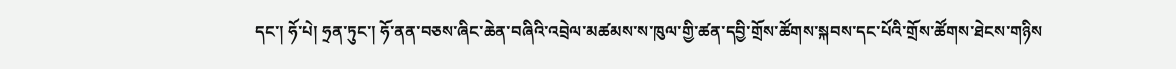དང་། ཧོ་པེ། ཧྲན་ཏུང་། ཧོ་ནན་བཅས་ཞིང་ཆེན་བཞིའི་འབྲེལ་མཚམས་ས་ཁུལ་གྱི་ཚན་དབྱི་གྲོས་ཚོགས་སྐབས་དང་པོའི་གྲོས་ཚོགས་ཐེངས་གཉིས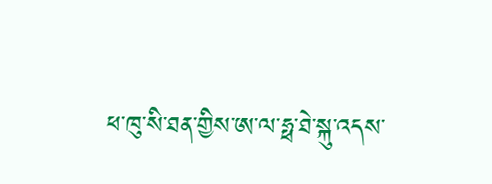ཕ་ཁུ་སི་ཐན་གྱིས་ཨ་ལ་ཧྥ་ཐེ་སྐུ་འདས་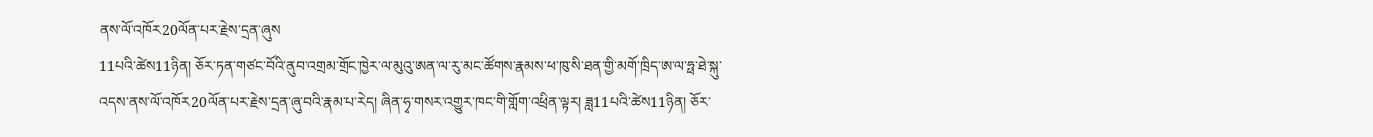ནས་ལོ་འཁོར20ལོན་པར་རྗེས་དྲན་ཞུས
11པའི་ཚེས11ཉིན། ཅོར་ཏན་གཙང་བོའི་ནུབ་འགྲམ་གྲོང་ཁྱེར་ལ་མུའུ་ཨན་ལ་རུ་མང་ཚོགས་རྣམས་ཕ་ཁུ་སི་ཐན་གྱི་མགོ་ཁྲིད་ཨ་ལ་ཧྥ་ཐེ་སྐུ་འདས་ནས་ལོ་འཁོར20ལོན་པར་རྗེས་དྲན་ཞུ་བའི་རྣམ་པ་རེད། ཞིན་ཧྭ་གསར་འགྱུར་ཁང་གི་གློག་འཕྲིན་ལྟར། ཟླ11པའི་ཚེས11ཉིན། ཅོར་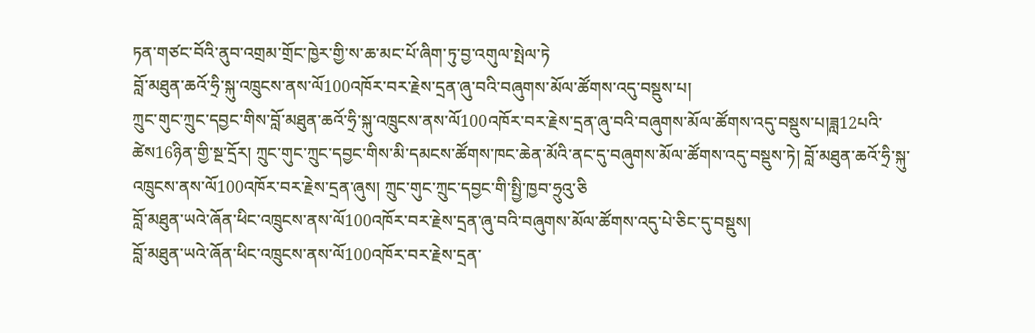ཏན་གཙང་བོའི་ནུབ་འགྲམ་གྲོང་ཁྱེར་གྱི་ས་ཆ་མང་པོ་ཞིག་ཏུ་བྱ་འགུལ་སྤེལ་ཏེ
བློ་མཐུན་ཆའོ་ཧྲི་སྐུ་འཁྲུངས་ནས་ལོ100འཁོར་བར་རྗེས་དྲན་ཞུ་བའི་བཞུགས་མོལ་ཚོགས་འདུ་བསྡུས་པ།
ཀྲུང་གུང་ཀྲུང་དབྱང་གིས་བློ་མཐུན་ཆའོ་ཧྲི་སྐུ་འཁྲུངས་ནས་ལོ100འཁོར་བར་རྗེས་དྲན་ཞུ་བའི་བཞུགས་མོལ་ཚོགས་འདུ་བསྡུས་པ།ཟླ12པའི་ཚེས16ཉིན་གྱི་སྔ་དྲོར། ཀྲུང་གུང་ཀྲུང་དབྱང་གིས་མི་དམངས་ཚོགས་ཁང་ཆེན་མོའི་ནང་དུ་བཞུགས་མོལ་ཚོགས་འདུ་བསྡུས་ཏེ། བློ་མཐུན་ཆའོ་ཧྲི་སྐུ་འཁྲུངས་ནས་ལོ100འཁོར་བར་རྗེས་དྲན་ཞུས། ཀྲུང་གུང་ཀྲུང་དབྱང་གི་སྤྱི་ཁྱབ་ཧྲུའུ་ཅི
བློ་མཐུན་ཡའེ་ཞོན་ཕིང་འཁྲུངས་ནས་ལོ100འཁོར་བར་རྗེས་དྲན་ཞུ་བའི་བཞུགས་མོལ་ཚོགས་འདུ་པེ་ཅིང་དུ་བསྡུས།
བློ་མཐུན་ཡའེ་ཞོན་ཕིང་འཁྲུངས་ནས་ལོ100འཁོར་བར་རྗེས་དྲན་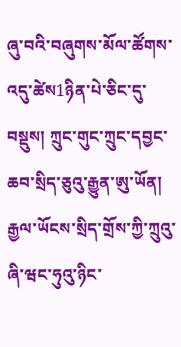ཞུ་བའི་བཞུགས་མོལ་ཚོགས་འདུ་ཚེས1ཉིན་པེ་ཅིང་དུ་བསྡུས། ཀྲུང་གུང་ཀྲུང་དབྱང་ཆབ་སྲིད་ཅུའུ་རྒྱུན་ཨུ་ཡོན། རྒྱལ་ཡོངས་སྲིད་གྲོས་ཀྱི་ཀྲུའུ་ཞི་ཝང་ཧུའུ་ཉིང་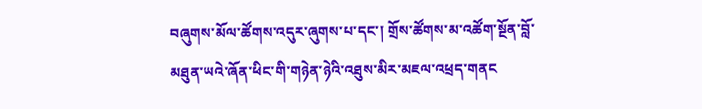བཞུགས་མོལ་ཚོགས་འདུར་ཞུགས་པ་དང་། གྲོས་ཚོགས་མ་འཚོག་སྔོན་བློ་མཐུན་ཡའེ་ཞོན་ཕིང་གི་གཉེན་ཉེའི་འཐུས་མིར་མཇལ་འཕྲད་གནང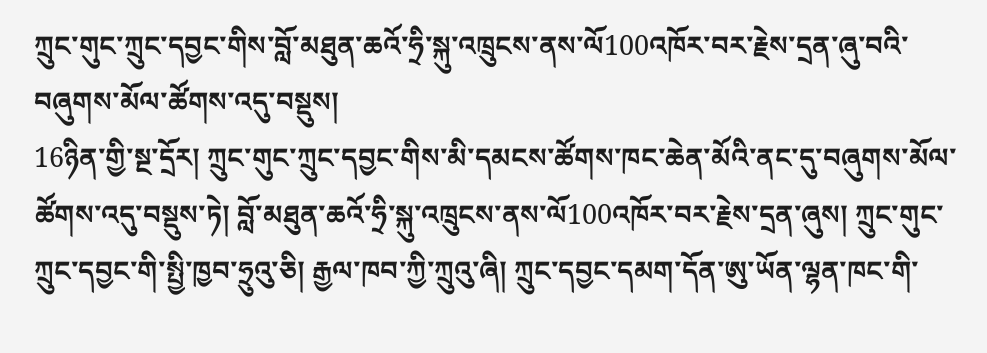ཀྲུང་གུང་ཀྲུང་དབྱང་གིས་བློ་མཐུན་ཆའོ་ཧྲི་སྐུ་འཁྲུངས་ནས་ལོ100འཁོར་བར་རྗེས་དྲན་ཞུ་བའི་བཞུགས་མོལ་ཚོགས་འདུ་བསྡུས།
16ཉིན་གྱི་སྔ་དྲོར། ཀྲུང་གུང་ཀྲུང་དབྱང་གིས་མི་དམངས་ཚོགས་ཁང་ཆེན་མོའི་ནང་དུ་བཞུགས་མོལ་ཚོགས་འདུ་བསྡུས་ཏེ། བློ་མཐུན་ཆའོ་ཧྲི་སྐུ་འཁྲུངས་ནས་ལོ100འཁོར་བར་རྗེས་དྲན་ཞུས། ཀྲུང་གུང་ཀྲུང་དབྱང་གི་སྤྱི་ཁྱབ་ཧྲུའུ་ཅི། རྒྱལ་ཁབ་ཀྱི་ཀྲུའུ་ཞི། ཀྲུང་དབྱང་དམག་དོན་ཨུ་ཡོན་ལྷན་ཁང་གི་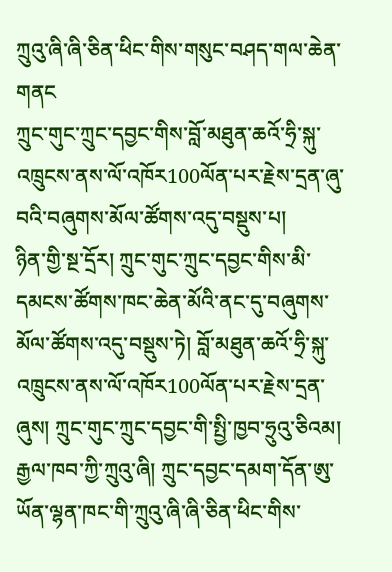ཀྲུའུ་ཞི་ཞི་ཅིན་ཕིང་གིས་གསུང་བཤད་གལ་ཆེན་གནང
ཀྲུང་གུང་ཀྲུང་དབྱང་གིས་བློ་མཐུན་ཆའོ་ཧྲི་སྐུ་འཁྲུངས་ནས་ལོ་འཁོར100ལོན་པར་རྗེས་དྲན་ཞུ་བའི་བཞུགས་མོལ་ཚོགས་འདུ་བསྡུས་པ།
ཉིན་གྱི་སྔ་དྲོར། ཀྲུང་གུང་ཀྲུང་དབྱང་གིས་མི་དམངས་ཚོགས་ཁང་ཆེན་མོའི་ནང་དུ་བཞུགས་མོལ་ཚོགས་འདུ་བསྡུས་ཏེ། བློ་མཐུན་ཆའོ་ཧྲི་སྐུ་འཁྲུངས་ནས་ལོ་འཁོར100ལོན་པར་རྗེས་དྲན་ཞུས། ཀྲུང་གུང་ཀྲུང་དབྱང་གི་སྤྱི་ཁྱབ་ཧྲུའུ་ཅིའམ། རྒྱལ་ཁབ་ཀྱི་ཀྲུའུ་ཞི། ཀྲུང་དབྱང་དམག་དོན་ཨུ་ཡོན་ལྷན་ཁང་གི་ཀྲུའུ་ཞི་ཞི་ཅིན་ཕིང་གིས་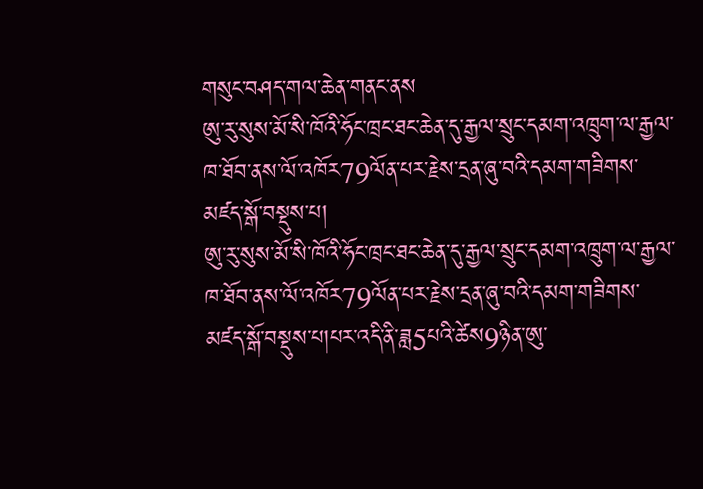གསུང་བཤད་གལ་ཆེན་གནང་ནས
ཨུ་རུ་སུས་མོ་སི་ཁོའི་ཧོང་ཁྲང་ཐང་ཆེན་དུ་རྒྱལ་སྲུང་དམག་འཁྲུག་ལ་རྒྱལ་ཁ་ཐོབ་ནས་ལོ་འཁོར79ལོན་པར་རྗེས་དྲན་ཞུ་བའི་དམག་གཟིགས་མཛད་སྒོ་བསྡུས་པ།
ཨུ་རུ་སུས་མོ་སི་ཁོའི་ཧོང་ཁྲང་ཐང་ཆེན་དུ་རྒྱལ་སྲུང་དམག་འཁྲུག་ལ་རྒྱལ་ཁ་ཐོབ་ནས་ལོ་འཁོར79ལོན་པར་རྗེས་དྲན་ཞུ་བའི་དམག་གཟིགས་མཛད་སྒོ་བསྡུས་པ།པར་འདི་ནི་ཟླ5པའི་ཚེས9ཉིན་ཨུ་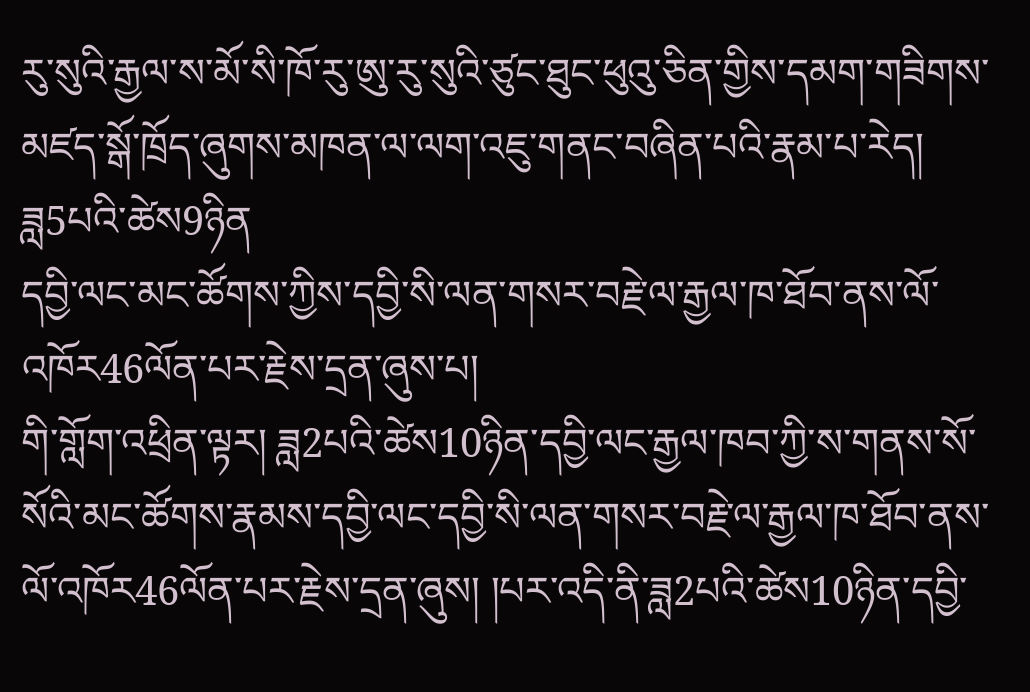རུ་སུའི་རྒྱལ་ས་མོ་སི་ཁོ་རུ་ཨུ་རུ་སུའི་ཙུང་ཐུང་ཕུའུ་ཅིན་གྱིས་དམག་གཟིགས་མཛད་སྒོ་ཁྲོད་ཞུགས་མཁན་ལ་ལག་འཇུ་གནང་བཞིན་པའི་རྣམ་པ་རེད། ཟླ5པའི་ཚེས9ཉིན
དབྱི་ལང་མང་ཚོགས་ཀྱིས་དབྱི་སི་ལན་གསར་བརྗེ་ལ་རྒྱལ་ཁ་ཐོབ་ནས་ལོ་འཁོར46ལོན་པར་རྗེས་དྲན་ཞུས་པ།
གི་གློག་འཕྲིན་ལྟར། ཟླ2པའི་ཚེས10ཉིན་དབྱི་ལང་རྒྱལ་ཁབ་ཀྱི་ས་གནས་སོ་སོའི་མང་ཚོགས་རྣམས་དབྱི་ལང་དབྱི་སི་ལན་གསར་བརྗེ་ལ་རྒྱལ་ཁ་ཐོབ་ནས་ལོ་འཁོར46ལོན་པར་རྗེས་དྲན་ཞུས། །པར་འདི་ནི་ཟླ2པའི་ཚེས10ཉིན་དབྱི་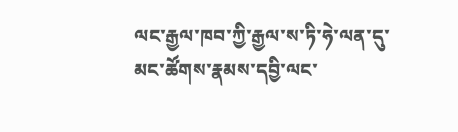ལང་རྒྱལ་ཁབ་ཀྱི་རྒྱལ་ས་ཏི་ཧེ་ལན་དུ་མང་ཚོགས་རྣམས་དབྱི་ལང་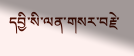དབྱི་སི་ལན་གསར་བརྗེ་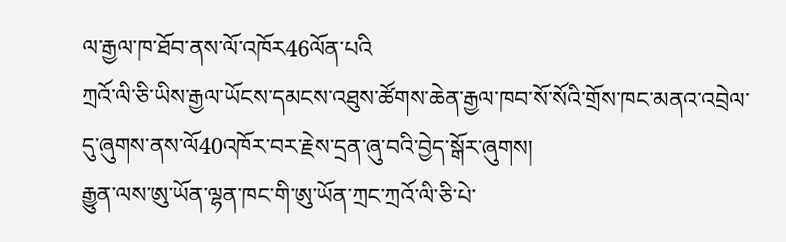ལ་རྒྱལ་ཁ་ཐོབ་ནས་ལོ་འཁོར46ལོན་པའི
ཀྲའོ་ལི་ཅི་ཡིས་རྒྱལ་ཡོངས་དམངས་འཐུས་ཚོགས་ཆེན་རྒྱལ་ཁབ་སོ་སོའི་གྲོས་ཁང་མནའ་འབྲེལ་དུ་ཞུགས་ནས་ལོ40འཁོར་བར་རྗེས་དྲན་ཞུ་བའི་བྱེད་སྒོར་ཞུགས།
རྒྱུན་ལས་ཨུ་ཡོན་ལྷན་ཁང་གི་ཨུ་ཡོན་ཀྲང་ཀྲའོ་ལི་ཅི་པེ་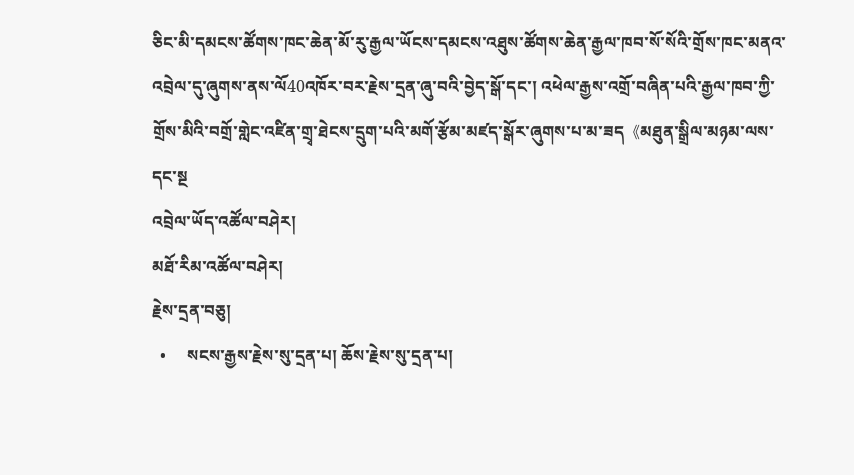ཅིང་མི་དམངས་ཚོགས་ཁང་ཆེན་མོ་རུ་རྒྱལ་ཡོངས་དམངས་འཐུས་ཚོགས་ཆེན་རྒྱལ་ཁབ་སོ་སོའི་གྲོས་ཁང་མནའ་འབྲེལ་དུ་ཞུགས་ནས་ལོ40འཁོར་བར་རྗེས་དྲན་ཞུ་བའི་བྱེད་སྒོ་དང་། འཕེལ་རྒྱས་འགྲོ་བཞིན་པའི་རྒྱལ་ཁབ་ཀྱི་གྲོས་མིའི་བགྲོ་གླེང་འཛིན་གྲྭ་ཐེངས་དྲུག་པའི་མགོ་རྩོམ་མཛད་སྒོར་ཞུགས་པ་མ་ཟད《མཐུན་སྒྲིལ་མཉམ་ལས་དང་སྔ
འབྲེལ་ཡོད་འཚོལ་བཤེར།
མཐོ་རིམ་འཚོལ་བཤེར།
རྗེས་དྲན་བཅུ།
  •     སངས་རྒྱས་རྗེས་སུ་དྲན་པ། ཆོས་རྗེས་སུ་དྲན་པ།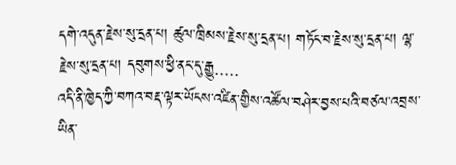དགེ་འདུན་རྗེས་སུ་དྲན་པ། ཚུལ་ཁྲིམས་རྗེས་སུ་དྲན་པ། གཏོང་བ་རྗེས་སུ་དྲན་པ། ལྷ་རྗེས་སུ་དྲན་པ། དབུགས་ཕྱི་ནང་དུ་རྒྱུ.....
འདི་ནི་ཁྱེད་ཀྱི་བཀའ་བརྡ་ལྟར་ཡོངས་འཛིན་གྱིས་འཚོལ་བཤེར་བྱས་པའི་བཙལ་འབྲས་ཡིན་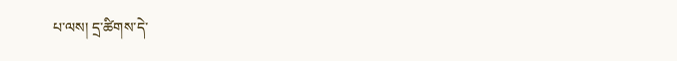པ་ལས། དྲ་ཚིགས་དེ་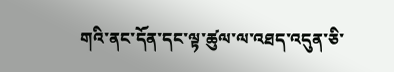གའི་ནང་དོན་དང་ལྟ་ཚུལ་ལ་འཐད་འདུན་ཅི་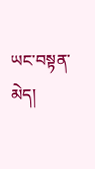ཡང་བསྟན་མེད།